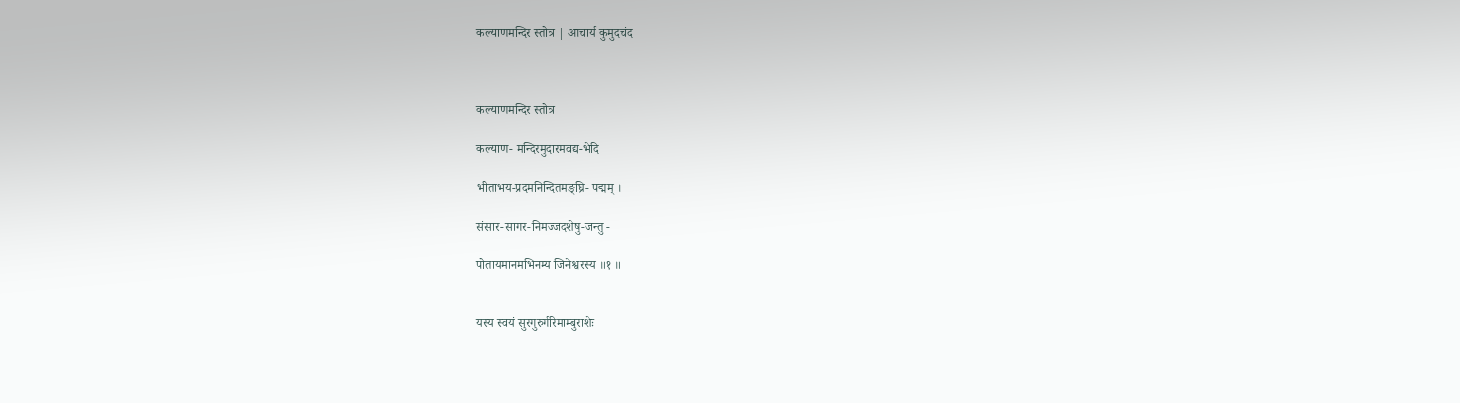कल्याणमन्दिर स्तोत्र | आचार्य कुमुदचंद



कल्याणमन्दिर स्तोत्र

कल्याण- मन्दिरमुदारमवद्य-भेदि

भीताभय-प्रदमनिन्दितमङ्घ्रि- पद्मम् ।

संसार-सागर-निमज्जदशेषु-जन्तु -

पोतायमानमभिनम्य जिनेश्वरस्य ॥१ ॥


यस्य स्वयं सुरगुरुर्गरिमाम्बुराशेः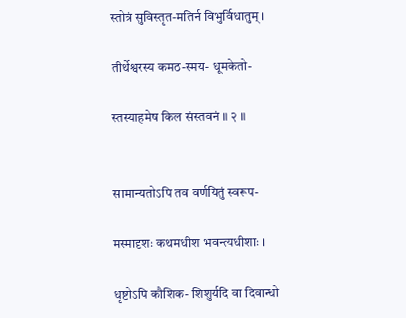स्तोत्रं सुविस्तृत-मतिर्न विभुर्विधातुम् ।

तीर्थेश्वरस्य कमठ-स्मय- धूमकेतो-

स्तस्याहमेष किल संस्तवनं ॥ २ ॥


सामान्यतोऽपि तव वर्णयितुं स्वरूप-

मस्मादृशः कथमधीश भवन्त्यधीशाः ।

धृष्टोऽपि कौशिक- शिशुर्यदि वा दिवान्धो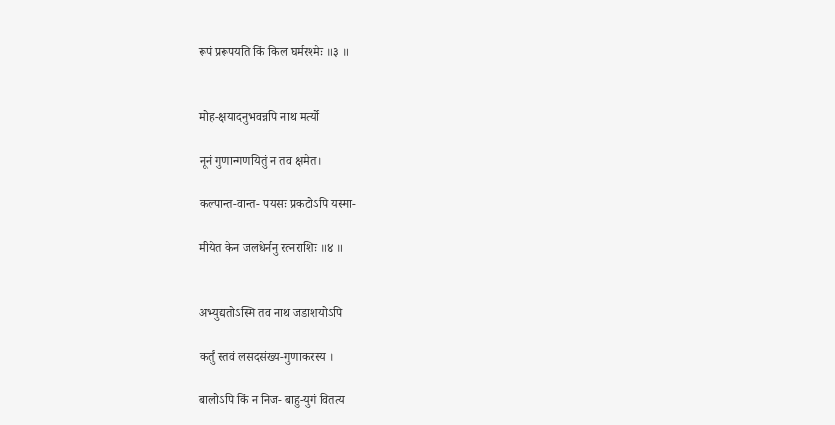रूपं प्ररूपयति किं किल घर्मरश्मेः ॥३ ॥


मोह-क्षयादनुभवन्नपि नाथ मर्त्यो

नूनं गुणान्गणयितुं न तव क्षमेत।

कल्पान्त-वान्त- पयसः प्रकटोऽपि यस्मा-

मीयेत केन जलधेर्ननु रत्नराशिः ॥४ ॥


अभ्युद्यतोऽस्मि तव नाथ जडाशयोऽपि

कर्तुं स्तवं लसदसंख्य-गुणाकरस्य ।

बालोऽपि किं न निज- बाहु-युगं वितत्य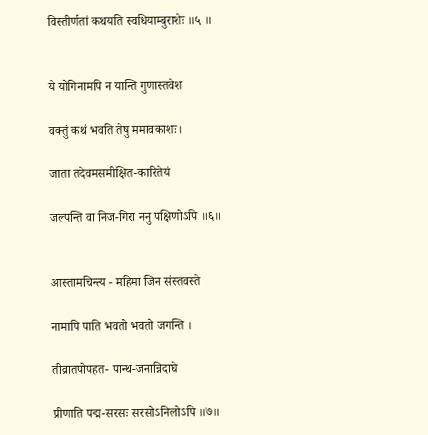विस्तीर्णतां कथयति स्वधियाम्बुराशेः ॥५ ॥


ये योगिनामपि न यान्ति गुणास्तवेश

वक्तुं कथं भवति तेषु ममावकाशः।

जाता तदेवमसमीक्षित-कारितेयं

जल्पन्ति वा निज-गिरा ननु पक्षिणोऽपि ॥६॥


आस्तामचिन्त्य - महिमा जिन संस्तवस्ते

नामापि पाति भवतो भवतो जगन्ति ।

तीव्रातपोपहत- पान्थ-जनान्निदाघे

प्रीणाति पद्म-सरसः सरसोऽनिलोऽपि ॥७॥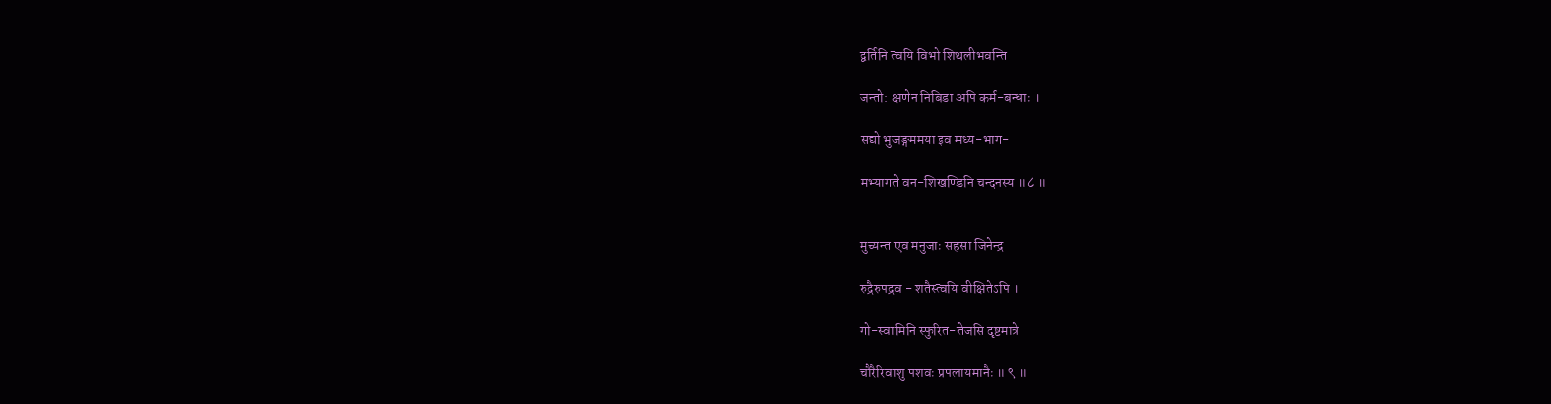द्वर्तिनि त्वयि विभो शिथलीभवन्ति

जन्तो: क्षणेन निबिडा अपि कर्म-बन्धाः ।

सद्यो भुजङ्गममया इव मध्य-भाग-

मभ्यागते वन-शिखण्डिनि चन्दनस्य ॥८ ॥


मुच्यन्त एव मनुजाः सहसा जिनेन्द्र

रुद्रैरुपद्रव - शतैस्त्वयि वीक्षितेऽपि ।

गो-स्वामिनि स्फुरित-तेजसि दृष्टमात्रे

चौरैरिवाशु पशवः प्रपलायमानैः ॥ ९ ॥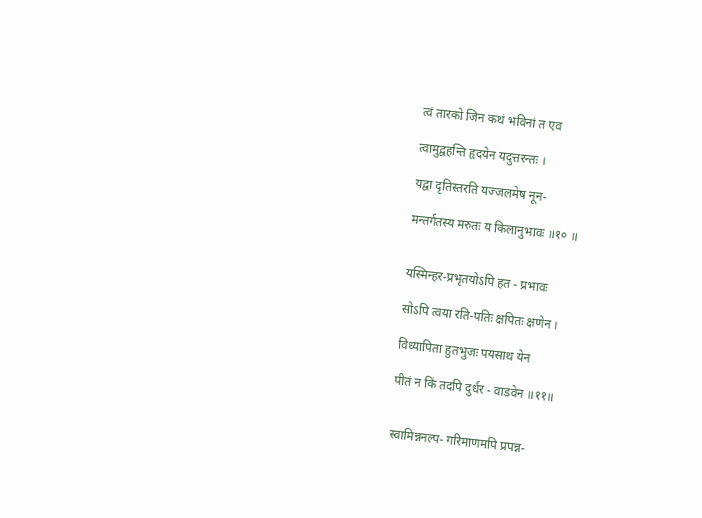त्वं तारको जिन कथं भविनां त एव

त्वामुद्वहन्ति हृदयेन यदुत्तरन्तः ।

यद्वा दृतिस्तरति यज्जलमेष नून-

मन्तर्गतस्य मरुतः य किलानुभावः ॥१० ॥


यस्मिन्हर-प्रभृतयोऽपि हत - प्रभावः

सोऽपि त्वया रति-पतिः क्षपितः क्षणेन ।

विध्यापिता हुतभुजः पयसाथ येन

पीतं न किं तदपि दुर्धर - वाडवेन ॥११॥


स्वामिन्ननल्प- गरिमाणमपि प्रपन्न-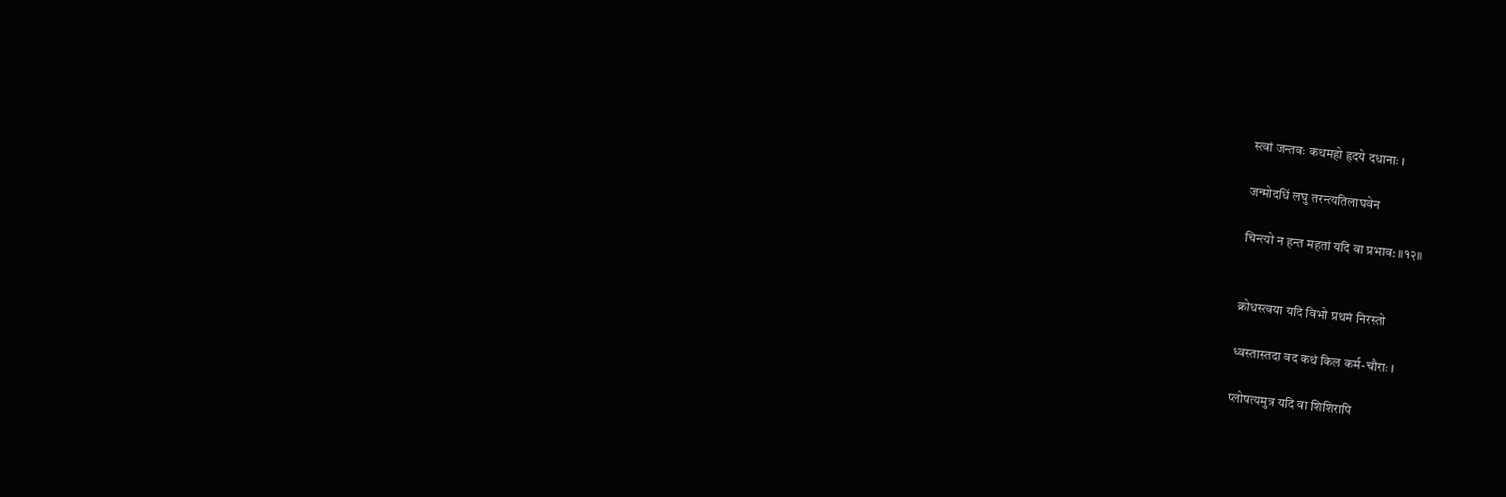स्त्वां जन्तवः कथमहो हृदये दधानाः ।

जन्मोदधिं लघु तरन्त्यतिलाघवेन

चिन्त्यो न हन्त महतां यदि वा प्रभाव: ॥१२॥


क्रोधस्त्वया यदि विभो प्रथमं निरस्तो

ध्वस्तास्तदा वद कथं किल कर्म-चौराः ।

प्लोषत्यमुत्र यदि वा शिशिरापि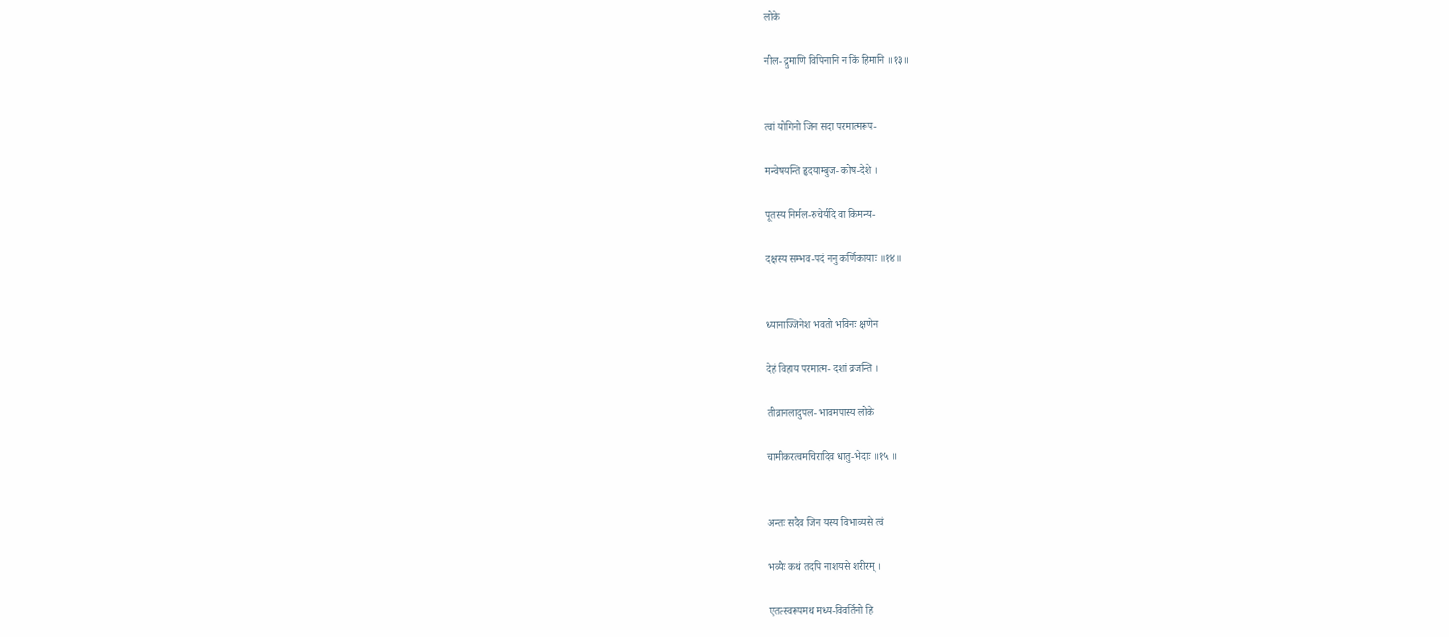लोके

नील- द्रुमाणि विपिनानि न किं हिमानि ॥१३॥


त्वां योगिनो जिन सदा परमात्मरूप-

मन्वेषयन्ति हृदयाम्बुज- कोष-देशे ।

पूतस्य निर्मल-रुचेर्यदि वा किमन्य-

दक्षस्य सम्भव-पदं ननु कर्णिकायाः ॥१४॥


ध्यानाज्जिनेश भवतो भविनः क्षणेन

देहं विहाय परमात्म- दशां व्रजन्ति ।

तीव्रानलादुपल- भावमपास्य लोके

चामीकरत्वमचिरादिव धातु-भेदाः ॥१५ ॥


अन्तः सदैव जिन यस्य विभाव्यसे त्वं

भव्यैः कथं तदपि नाशयसे शरीरम् ।

एतत्स्वरूपमथ मध्य-विवर्तिनो हि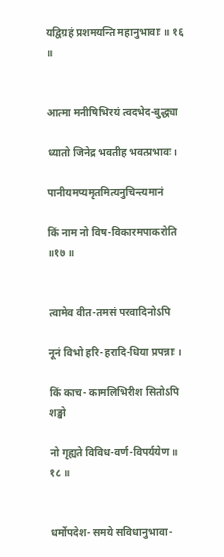यद्विग्रहं प्रशमयन्ति महानुभावाः ॥ १६ ॥


आत्मा मनीषिभिरयं त्वदभेद-बुद्ध्या

ध्यातो जिनेद्र भवतीह भवत्प्रभावः।

पानीयमप्यमृतमित्यनुचिन्त्यमानं

किं नाम नो विष-विकारमपाकरोति ॥१७ ॥


त्वामेव वीत-तमसं परवादिनोऽपि

नूनं विभो हरि-हरादि-धिया प्रपन्नाः ।

किं काच- कामलिभिरीश सितोऽपि शङ्खो

नो गृह्यते विविध-वर्ण-विपर्ययेण ॥ १८ ॥


धर्मोपदेश- समये सविधानुभावा-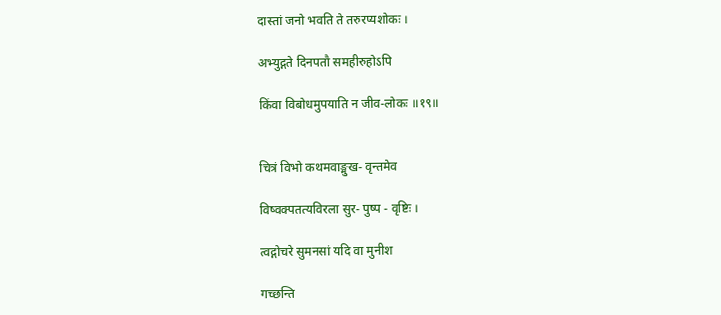दास्तां जनो भवति ते तरुरप्यशोकः ।

अभ्युद्गते दिनपतौ समहीरुहोऽपि

किंवा विबोधमुपयाति न जीव-लोकः ॥१९॥


चित्रं विभो कथमवाङ्मुख- वृन्तमेव

विष्वक्पतत्यविरला सुर- पुष्प - वृष्टिः ।

त्वद्गोचरे सुमनसां यदि वा मुनीश

गच्छन्ति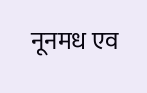नूनमध एव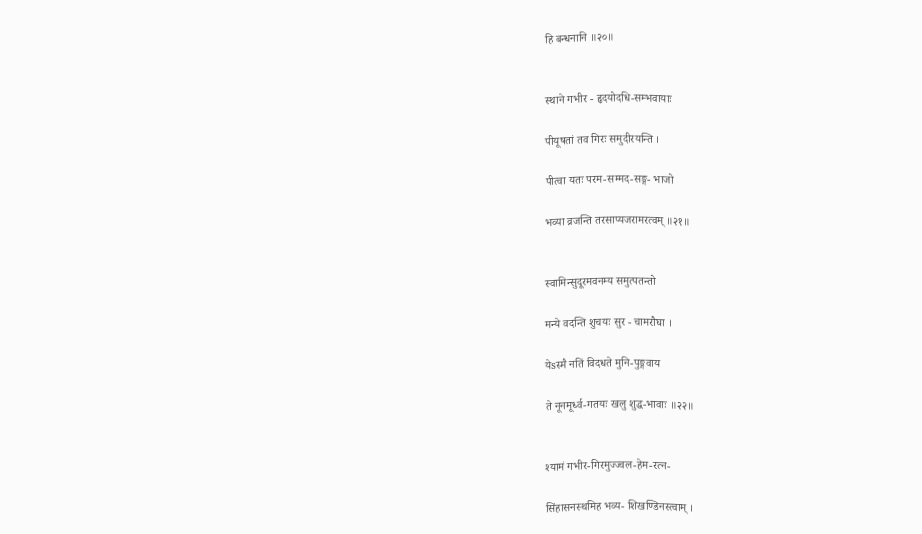हि बन्धनानि ॥२०॥


स्थाने गभीर - हृदयोदधि-सम्भवायाः

पीयूषतां तव गिरः समुदीरयन्ति ।

पीत्वा यतः परम-सम्मद-सङ्ग- भाजो

भव्या व्रजन्ति तरसाप्यजरामरत्वम् ॥२१॥


स्वामिन्सुदूरमवनम्य समुत्पतन्तो

मन्ये वदन्ति शुचयः सुर - चामरौघा ।

येsस्मै नतिं विदधते मुनि-पुङ्गवाय

ते नूनमूर्ध्व-गतयः खलु शुद्ध-भावाः ॥२२॥


श्यामं गभीर-गिरमुज्ज्वल-हेम-रत्न-

सिंहासनस्थमिह भव्य- शिखण्डिनस्त्वाम् ।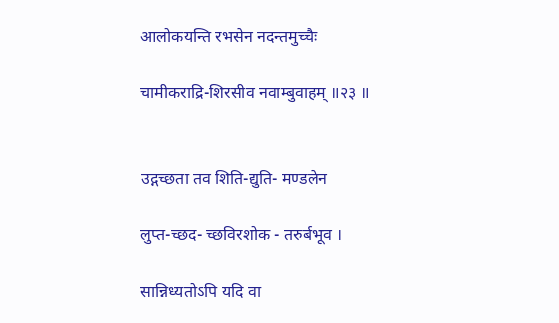आलोकयन्ति रभसेन नदन्तमुच्चैः

चामीकराद्रि-शिरसीव नवाम्बुवाहम् ॥२३ ॥


उद्गच्छता तव शिति-द्युति- मण्डलेन

लुप्त-च्छद- च्छविरशोक - तरुर्बभूव ।

सान्निध्यतोऽपि यदि वा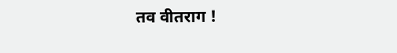तव वीतराग !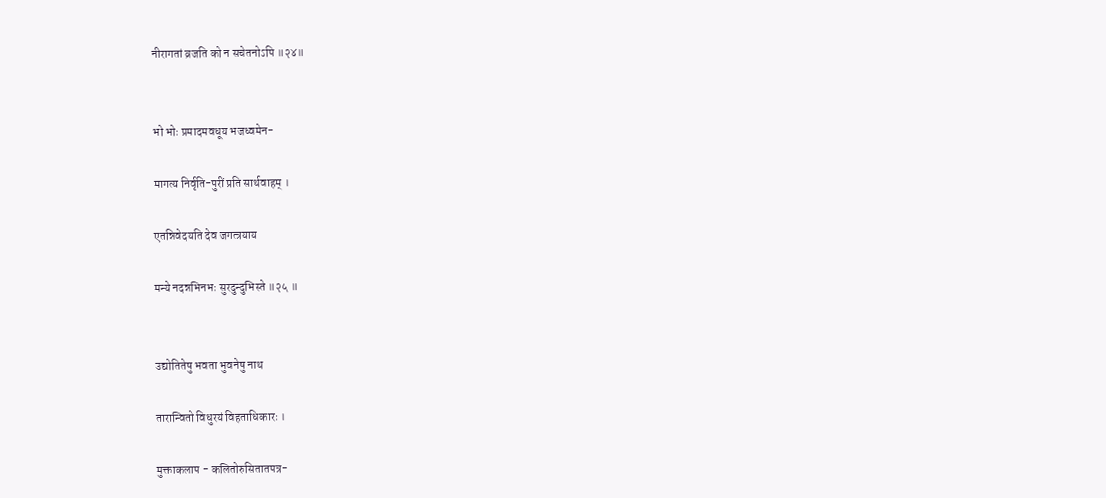नीरागतां व्रजति को न सचेतनोऽपि ॥२४॥


भो भोः प्रमादमवधूय भजध्वमेन-

मागत्य निर्वृति-पुरीं प्रति सार्थवाहम् ।

एतन्निवेदयति देव जगत्त्रयाय

मन्ये नदन्नभिनभः सुरदुन्दुभिस्ते ॥२५ ॥


उद्योतितेषु भवता भुवनेषु नाथ

तारान्वितो विधुरयं विहताधिकारः ।

मुक्ताकलाप - कलितोरुसितातपत्र-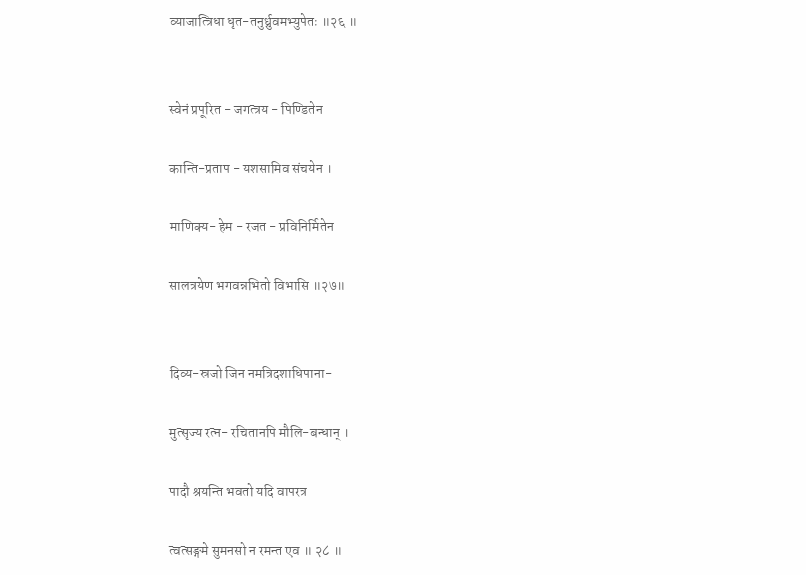व्याजात्त्रिधा धृत-तनुर्ध्रुवमभ्युपेतः ॥२६ ॥


स्वेनं प्रपूरित - जगत्त्रय - पिण्डितेन

कान्ति-प्रताप - यशसामिव संचयेन ।

माणिक्य- हेम - रजत - प्रविनिर्मितेन

सालत्रयेण भगवन्नभितो विभासि ॥२७॥


दिव्य-स्रजो जिन नमत्रिदशाधिपाना-

मुत्सृज्य रत्न- रचितानपि मौलि-बन्धान् ।

पादौ श्रयन्ति भवतो यदि वापरत्र

त्वत्सङ्गमे सुमनसो न रमन्त एव ॥ २८ ॥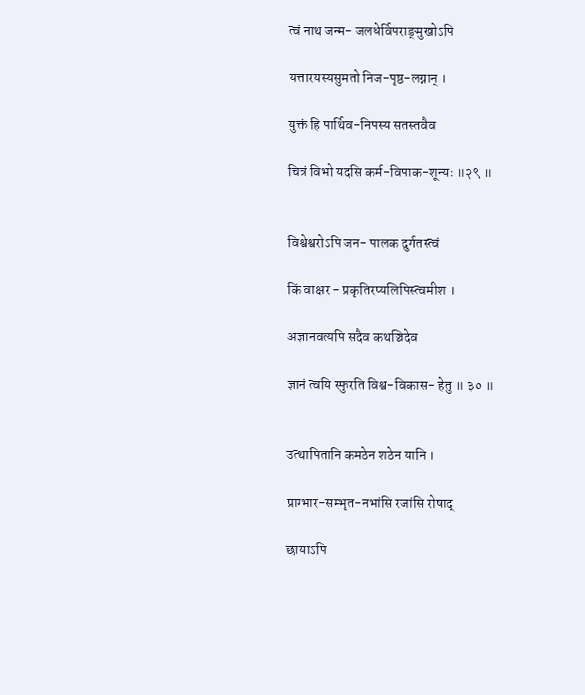त्वं नाथ जन्म- जलधेर्विपराङ्‌मुखोऽपि

यत्तारयस्यसुमतो निज-पृष्ठ-लग्नान् ।

युक्तं हि पार्थिव-निपस्य सतस्तवैव

चित्रं विभो यदसि कर्म-विपाक-शून्यः ॥२९ ॥


विश्वेश्वरोऽपि जन- पालक दुर्गतस्त्वं

किं वाक्षर - प्रकृतिरप्यलिपिस्त्वमीश ।

अज्ञानवत्यपि सदैव कथञ्चिदेव

ज्ञानं त्वयि स्फुरति विश्व-विकास- हेतु ॥ ३० ॥


उत्थापितानि कमठेन शठेन यानि ।

प्राग्भार-सम्भृत-नभांसि रजांसि रोषाद्

छायाऽपि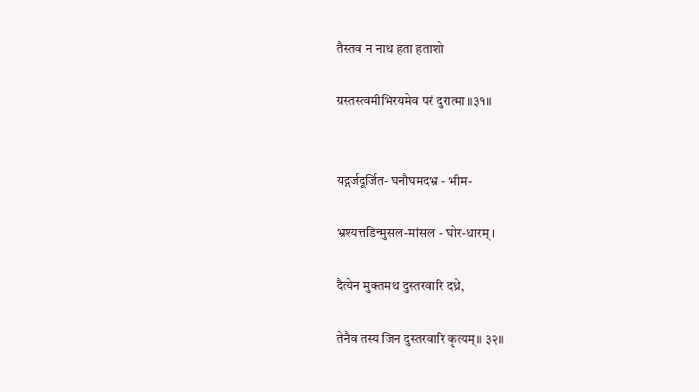तैस्तव न नाथ हता हताशो

ग्रस्तस्त्वमीभिरयमेव परं दुरात्मा ॥३१॥


यद्गर्जदूर्जित- घनौघमदभ्र - भीम-

भ्रश्यत्तडिन्मुसल-मांसल - घोर-धारम् ।

दैत्येन मुक्तमथ दुस्तरवारि दध्रे,

तेनैव तस्य जिन दुस्तरवारि कृत्यम्॥ ३२॥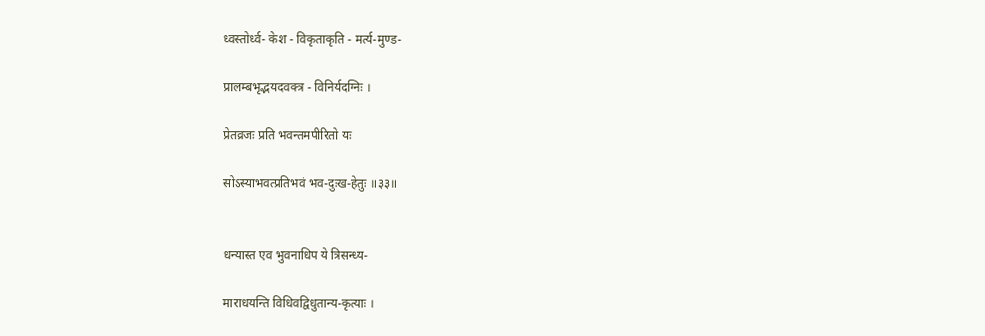ध्वस्तोर्ध्व- केश - विकृताकृति - मर्त्य-मुण्ड-

प्रालम्बभृद्भयदवक्त्र - विनिर्यदग्निः ।

प्रेतव्रजः प्रति भवन्तमपीरितो यः

सोऽस्याभवत्प्रतिभवं भव-दुःख-हेतुः ॥३३॥


धन्यास्त एव भुवनाधिप ये त्रिसन्ध्य-

माराधयन्ति विधिवद्विधुतान्य-कृत्याः ।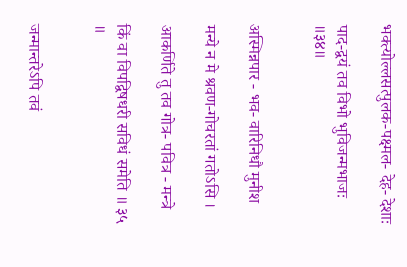भक्त्योल्लसत्पुलक-पक्ष्मल- देह- देशाः

पाद-द्वयं तव विभो भुविजन्मभाजः ॥३४॥


अस्मिन्नपार - भव- वारिनिधौ मुनीश

मन्ये न मे श्रवण-गोचरतां गतोऽसि ।

आकर्णिते तु तव गोत्र- पवित्र - मन्त्रे

किं वा विपद्विषधरी सविधं समेति ॥ ३५ ॥


जन्मान्तरेऽपि तवं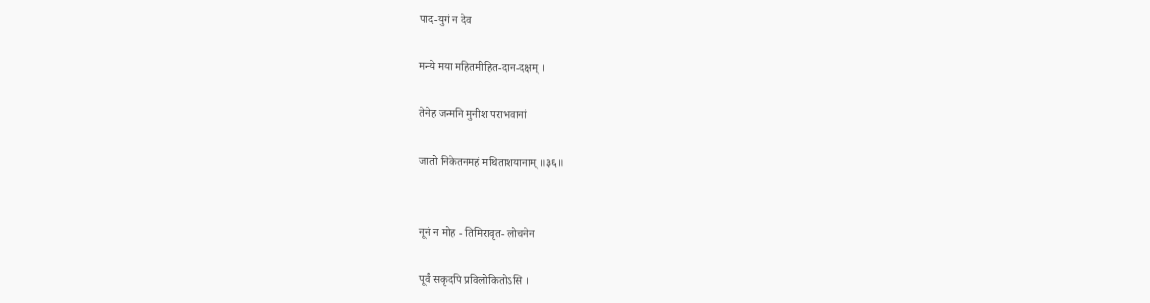पाद-युगं न देव

मन्ये मया महितमीहित-दान-दक्षम् ।

तेनेह जन्मनि मुनीश पराभवानां

जातो निकेतनमहं मथिताशयानाम् ॥३६॥


नूनं न मोह - तिमिरावृत- लोचनेन

पूर्वं सकृदपि प्रविलोकितोऽसि ।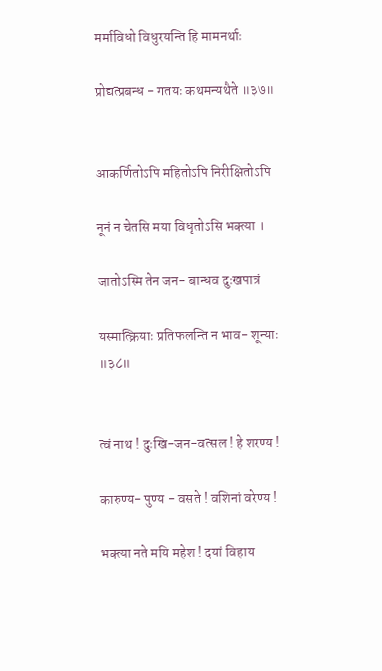मर्माविधो विधुरयन्ति हि मामनर्थाः

प्रोद्यत्प्रबन्ध - गतयः कथमन्यथैते ॥३७॥


आकर्णितोऽपि महितोऽपि निरीक्षितोऽपि

नूनं न चेतसि मया विधृतोऽसि भक्त्या ।

जातोऽस्मि तेन जन- बान्धव दुःखपात्रं

यस्मात्क्रियाः प्रतिफलन्ति न भाव- शून्याः ॥३८॥


त्वं नाथ ! दुःखि-जन-वत्सल ! हे शरण्य !

कारुण्य- पुण्य - वसते ! वशिनां वरेण्य !

भक्त्या नते मयि महेश ! दयां विहाय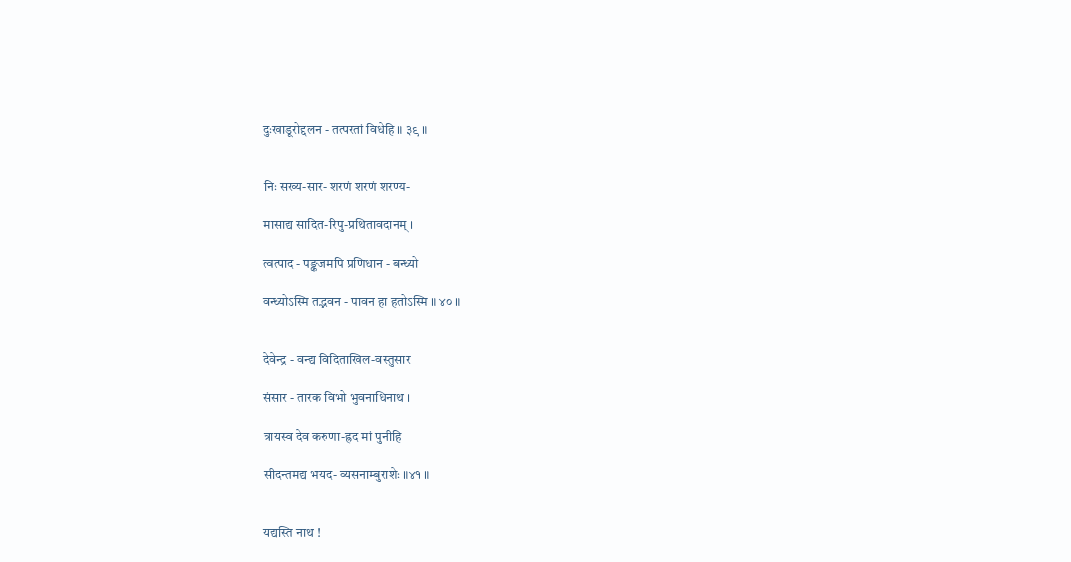दुःखाडूरोद्दलन - तत्परतां विधेहि ॥ ३९ ॥


निः सख्य-सार- शरणं शरणं शरण्य-

मासाद्य सादित-रिपु-प्रथितावदानम् ।

त्वत्पाद - पङ्कजमपि प्रणिधान - बन्ध्यो

वन्ध्योऽस्मि तद्भवन - पावन हा हतोऽस्मि ॥ ४० ॥


देवेन्द्र - वन्द्य विदिताखिल-वस्तुसार

संसार - तारक विभो भुवनाधिनाथ ।

त्रायस्व देव करुणा-ह्रद मां पुनीहि

सीदन्तमद्य भयद- व्यसनाम्बुराशेः ॥४१ ॥


यद्यस्ति नाथ !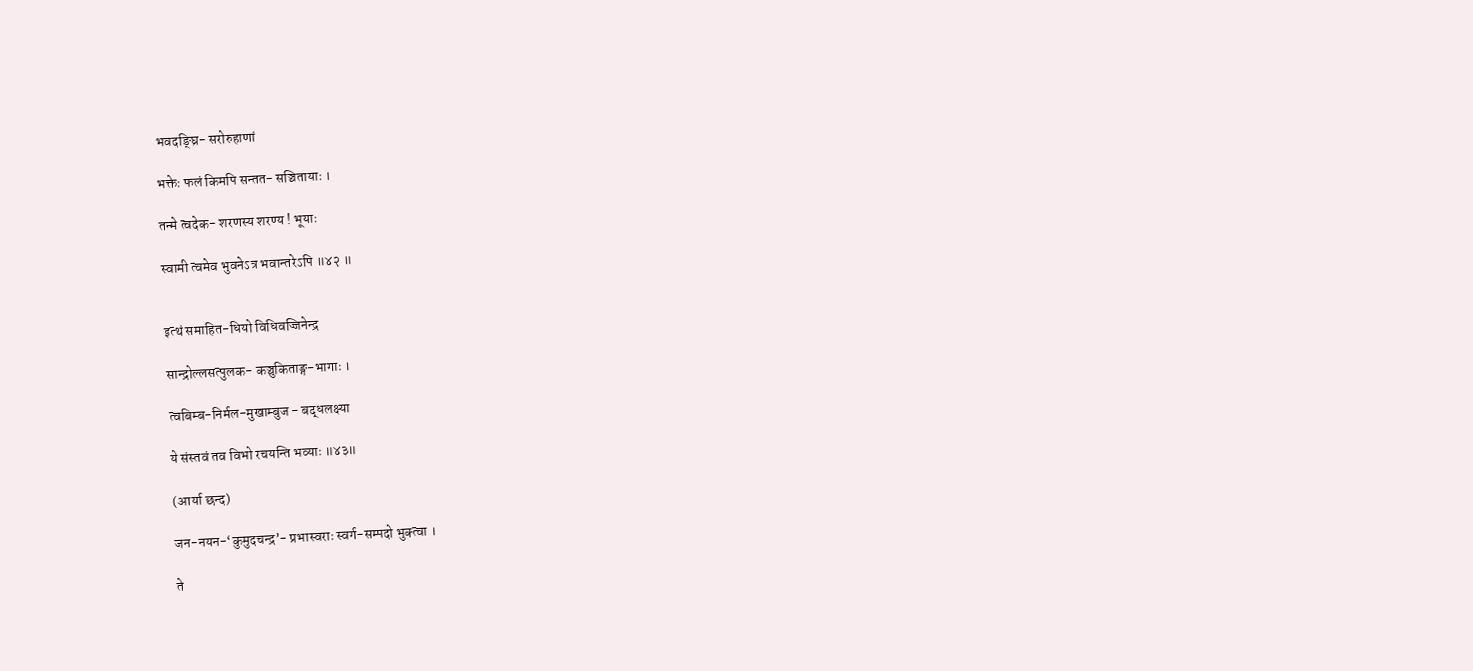भवदङ्घ्रि- सरोरुहाणां

भक्तेः फलं किमपि सन्तत- सञ्चितायाः ।

तन्मे त्वदेक- शरणस्य शरण्य ! भूयाः

स्वामी त्वमेव भुवनेऽत्र भवान्तरेऽपि ॥४२ ॥


इत्थं समाहित-धियो विधिवज्जिनेन्द्र

सान्द्रोल्लसत्पुलक- कञ्चुकिताङ्ग-भागाः ।

त्वबिम्ब-निर्मल-मुखाम्बुज - बद्धलक्ष्या

ये संस्तवं तव विभो रचयन्ति भव्याः ॥४३॥

(आर्या छन्द)

जन-नयन-‘कुमुदचन्द्र’- प्रभास्वराः स्वर्ग-सम्पदो भुक्त्वा ।

ते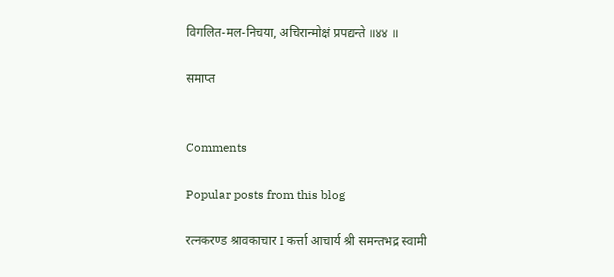विगलित-मल-निचया, अचिरान्मोक्षं प्रपद्यन्ते ॥४४ ॥

समाप्त


Comments

Popular posts from this blog

रत्नकरण्ड श्रावकाचार I कर्त्ता आचार्य श्री समन्तभद्र स्वामी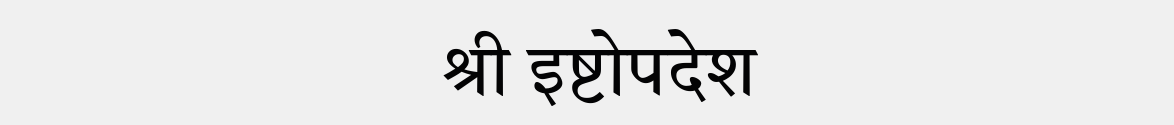श्री इष्टोपदेश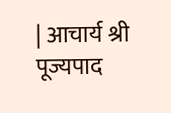| आचार्य श्री पूज्यपाद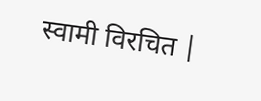स्वामी विरचित |